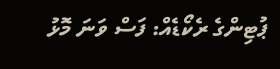ޕުޓިންގެ ރެކޯޑެއް: ފަސް ވަނަ މޮޅު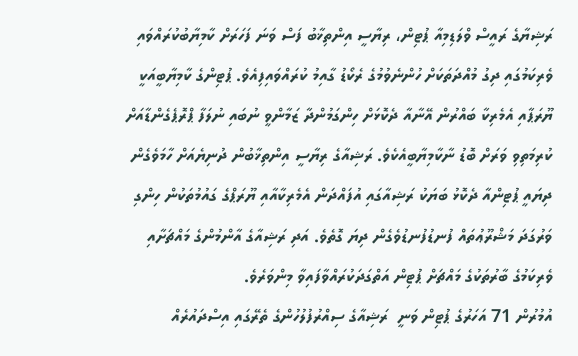ރަޝިޔާގެ ރައީސް ވްލަޑިމިއާ ޕުޓިން، ރިޔާސީ އިންތިޚާބު ފަސް ވަނަ ފަހަރަށް ކާމިޔާބުކުރައްވައި ވެރިކަމުގައި ދިގު މުއްދަތަކަށް ހުންނެވުމުގެ ރެކޯޑު ގާއިމު ކުރައްވައިފިއެވެ. ޕުޓިންގެ ކާމިޔާބީއަކީ ޔޫރަޕާއި އެމެރިކާ ބައްރުން އޭނާއާ ދެކޮޅަށް ހިންގަމުންދާ ޒަމާންވީ ނުބައި ނުލަފާ ޕްރޮޕެގެންޑާއަށް ކުރިމަތިވި ވަރަށް ބޮޑު ނާކާމިޔާބީއެކެވެ. ރަޝިއާގެ ރިޔާސީ އިންތިޚާބުން ދުނިޔެއަށް ހާމަވެގެން ދިޔައީ ޕުޓިންއާ ދެކޮޅު ބަޔަކު ރަޝިއާގައި އުފައްދަން އެމެރިކާއާއި ޔޫރަޕްގެ ގައުމުތަކުން ހިންގި ވަރުގަދަ މަޝްރޫޢުތައް ފުނޑުފުނޑުވެގެން ދިޔަ ގޮތެވެ. އަދި ރަޝިއާގެ އާންމުންގެ މައްޗަށާއި ވެރިކަމުގެ ބާރުތަކުގެ މައްޗަށް ޕުޓިން އަތްގަދަކުރައްވާފައިވާ މިންވަރެވެ.
އުމުރުން 71 އަހަރުގެ ޕުޓިން ވަނީ  ރަޝިއާގެ ސިއްރުފުލުހުންގެ ތެރޭގައި އިސްދައުރެއް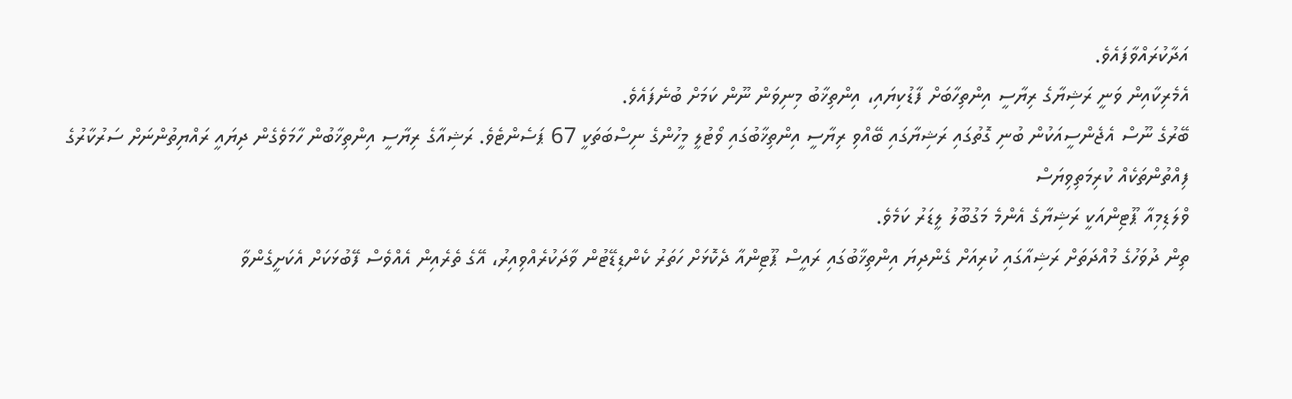އަދާކުރައްވާފައެވެ.
އެމެރިކާއިން ވަނީ ރަޝިޔާގެ ރިޔާސީ އިންތިހާބަށް ފާޑުކިޔައި، އިންތިޚާބު މިނިވަން ނޫން ކަމަށް ބުނެފައެވެ.
ބޭރުގެ ނޫސް އެޖެންސީއަކުން ބުނި ގޮތުގައި ރަޝިޔާގައި ބޭއްވި ރިޔާސީ އިންތިޚާބުގައި ވޯޓުލީ މީހުންގެ ނިސްބަތަކީ 67 ޕަސެންޓެވެ. ރަޝިއާގެ ރިޔާސީ އިންތިޚާބުން ހާމަވެގެން ދިޔައީ ރައްޔިތުންނަށް ސަރުކާރުގެ ފިއްތުންތަކެއް ކުރިމަތިވިޔަސް
ވްލަޑިމިއާ ޕޫޓިންއަކީ ރަޝިޔާގެ އެންމެ މަގުބޫލު ލީޑަރު ކަމެވެ.
ތިން ދުވަހުގެ މުއްދަތަށް ރަޝިއާގައި ކުރިއަށް ގެންދިޔަ އިންތިޚާބުގައި ރައީސް ޕޫޓިންއާ ދެކޮޅަށް ހަތަރު ކެންޑިޑޭޓުން ވާދަކުރެއްވިއިރު، އޭގެ ތެރެއިން އެއްވެސް ފޭބުޅަކަށް އެކަށީގެންވާ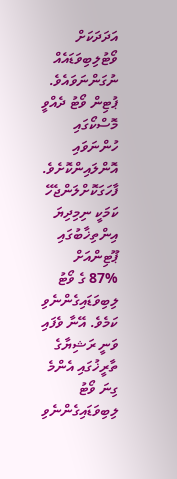އަދަދަކަށް ވޯޓުލިބިވަޑައެއް ނުގަންނަވައެވެ.
ޕުޓިން ވޯޓު ދެއްވީ މޮސްކޯގައި ހުންނަވައި އޮންލައިންކޮށެވެ.
ފާހަގަކޮށްލަންޖެހޭ ކަމަކީ ނިމިދިޔަ އިންތިޚާބުގައި ޕޫޓިންއަށް %87 ގެ ވޯޓު ލިބިވަޑައިގެންނެވި ކަމެވެ. އޭނާ ވެފައި ވަނީ ރަޝިޔާގެ ތާރީޚުގައި އެންމެ ގިނަ ވޯޓު ލިބިވަޑައިގެންނެވި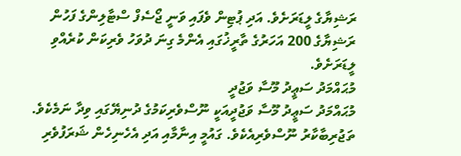ރަޝިޔާގެ ލީޑަރަށެވެ. އަދި ޕުޓިން ވެފައި ވަނީ ޖޯސެފް ސްޓާލިންގެ ފަހުން ރަޝިޔާގެ 200 އަހަރުގެ ތާރީޚުގައި އެންމެ ގިނަ ދުވަހު ވެރިކަން ކުރެއްވި ލީޑަރަށެވެ.
މުޙައްމަދު ސަޢީދު މޫސާ ވަޖުދީ
މުޙައްމަދު ސަޢީދު މޫސާ ވަޖުދީއަކީ ނޫސްވެރިކަމުގެ ދުނިޔޭގައި ވިދާ ނަމެކެވެ. ތަޖުރިބާކާރު ނޫސްވެރިއެކެވެ. ގައުމީ އިނާމާއި އަދި އެހެނިހެން ޝަރަފުވެރި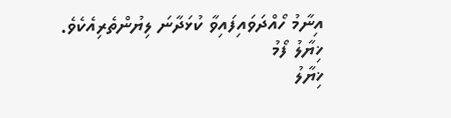އިނާމު ހޯއްދަވައިފައިވާ ކުޅަދާނަ ލިޔުންތެރިއެކެވެ.
ޚިޔާލު ފޯމު
ޚިޔާލު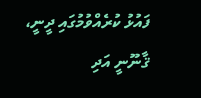ފައުޅު ކުރެއްވުމުގައި ދީނީ، ޤާނޫނީ އަދި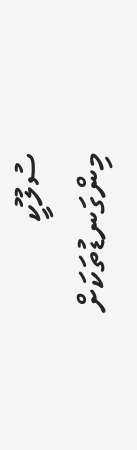ސުލޫކީ މިންގަނޑުތަކަށް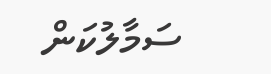ސަމާލުކަން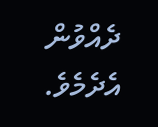ދެއްވުން އެދެމެވެ.